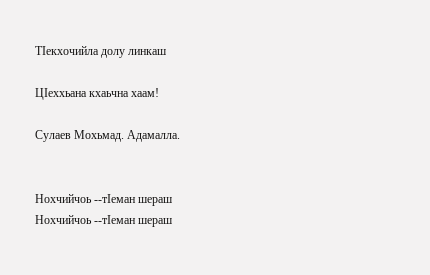ТIекхочийла долу линкаш

ЦIеххьана кхаьчна хаам!

Сулаев Мохьмад. Адамалла.


Нохчийчоь --тIеман шераш
Нохчийчоь --тIеман шераш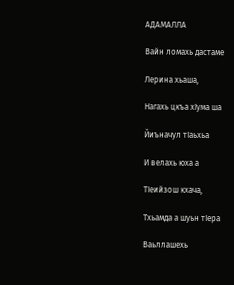АДАМАЛЛА

Вайн ломахь дастаме

Лерина хьаша,

Нагахь цкъа хIума ша

Йиъначул тIаьхьа

И велахь юха а

ТIеийзош кхача,

Тхьамда а шуьн тIера

Ваьллашехь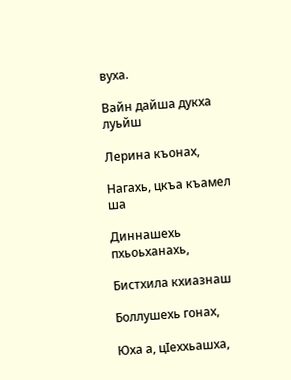вуха.

Вайн дайша дукха луьйш

Лерина къонах,

Нагахь, цкъа къамел ша

Диннашехь пхьоьханахь,

Бистхила кхиазнаш

Боллушехь гонах,

Юха а, цIеххьашха,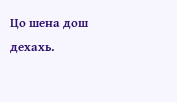Цо шена дош дехахь.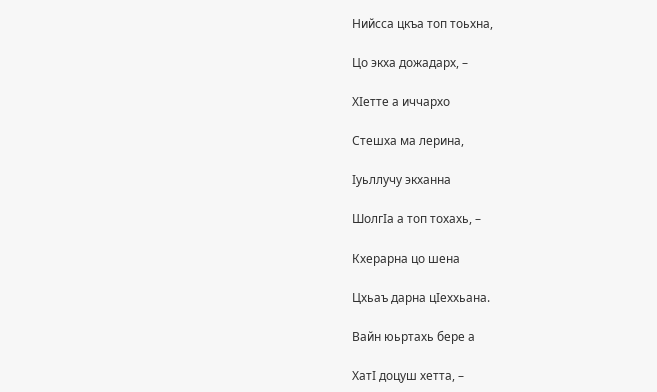Нийсса цкъа топ тоьхна,

Цо экха дожадарх, –

ХIетте а иччархо

Стешха ма лерина,

Iуьллучу экханна

ШолгIа а топ тохахь, –

Кхерарна цо шена

Цхьаъ дарна цIеххьана.

Вайн юьртахь бере а

ХатI доцуш хетта, –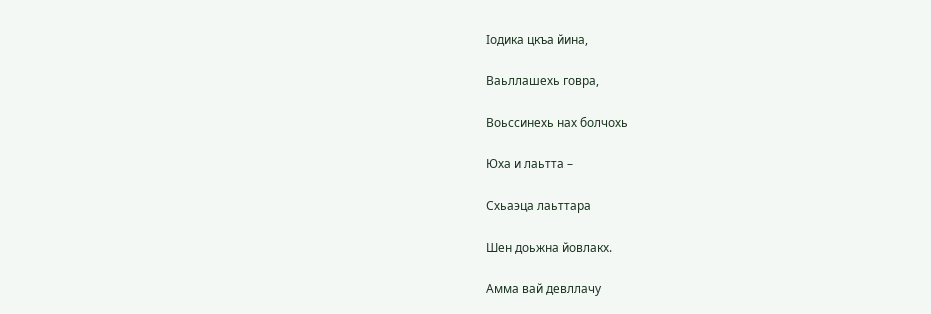Iодика цкъа йина,

Ваьллашехь говра,

Воьссинехь нах болчохь

Юха и лаьтта –

Схьаэца лаьттара

Шен доьжна йовлакх.

Амма вай девллачу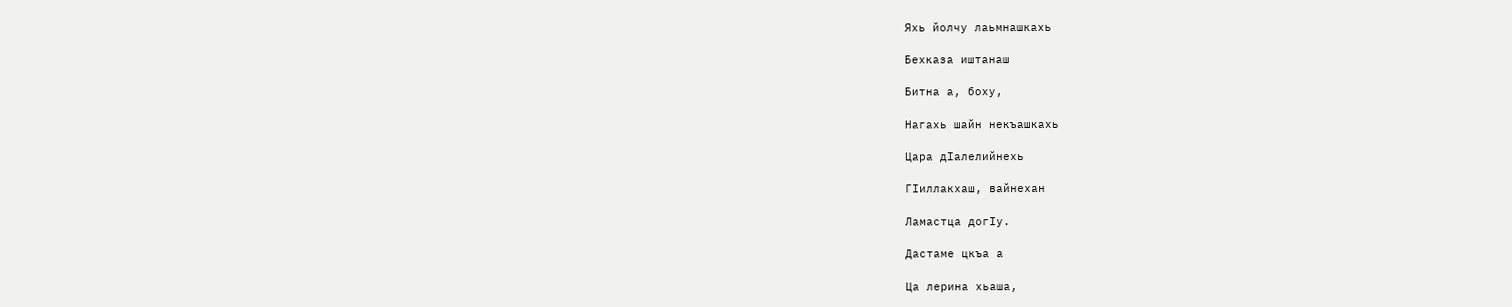Яхь йолчу лаьмнашкахь

Бехказа иштанаш

Битна а, боху,

Нагахь шайн некъашкахь

Цара дIалелийнехь

ГIиллакхаш, вайнехан

Ламастца догIу.

Дастаме цкъа а

Ца лерина хьаша,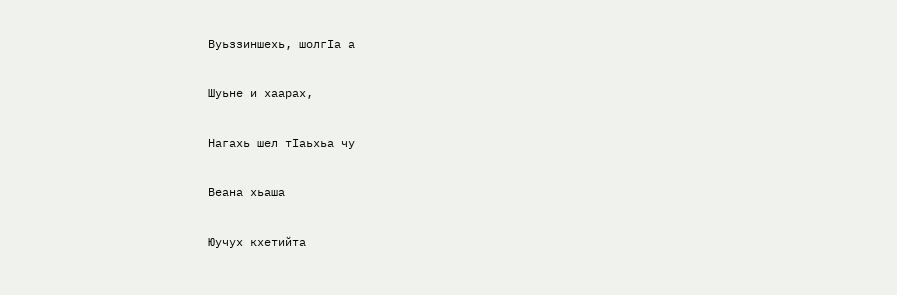Вуьззиншехь, шолгIа а

Шуьне и хаарах,

Нагахь шел тIаьхьа чу

Веана хьаша

Юучух кхетийта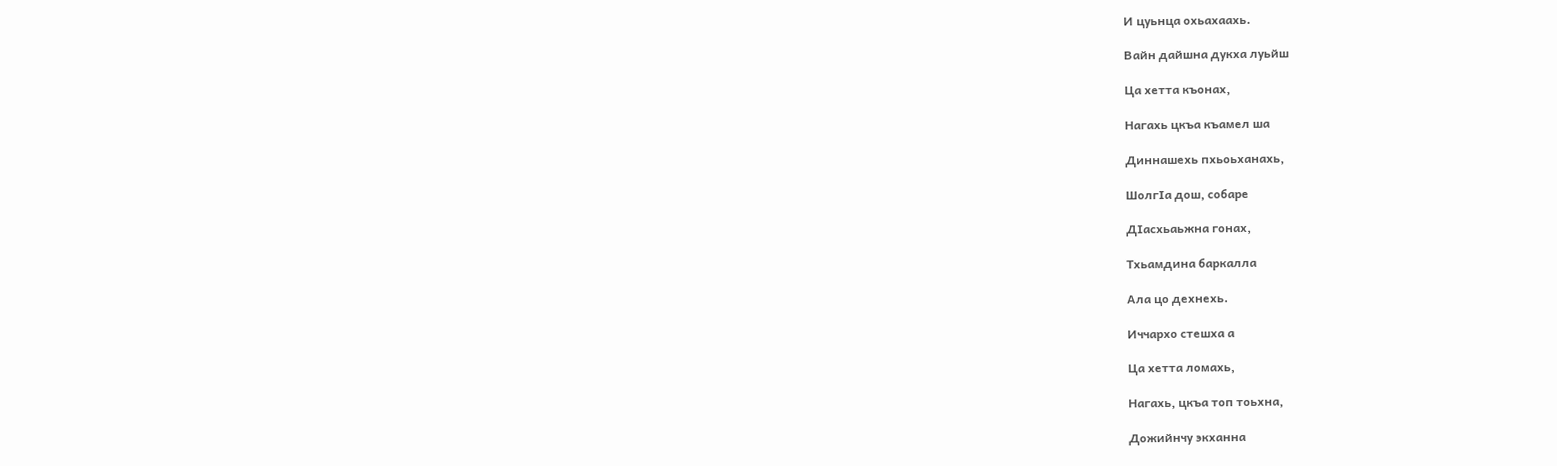И цуьнца охьахаахь.

Вайн дайшна дукха луьйш

Ца хетта къонах,

Нагахь цкъа къамел ша

Диннашехь пхьоьханахь,

ШолгIа дош, собаре

ДIасхьаьжна гонах,

Тхьамдина баркалла

Ала цо дехнехь.

Иччархо стешха а

Ца хетта ломахь,

Нагахь, цкъа топ тоьхна,

Дожийнчу экханна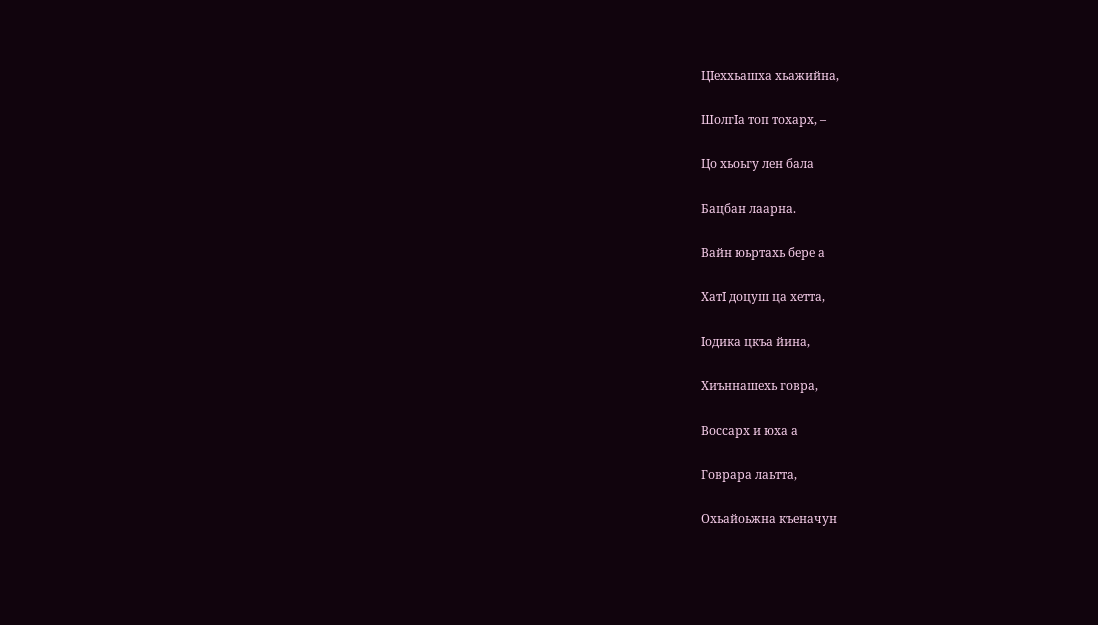ЦIеххьашха хьажийна,

ШолгIа топ тохарх, –

Цо хьоьгу лен бала

Бацбан лаарна.

Вайн юьртахь бере а

ХатI доцуш ца хетта,

Iодика цкъа йина,

Хиъннашехь говра,

Воссарх и юха а

Говрара лаьтта,

Охьайоьжна къеначун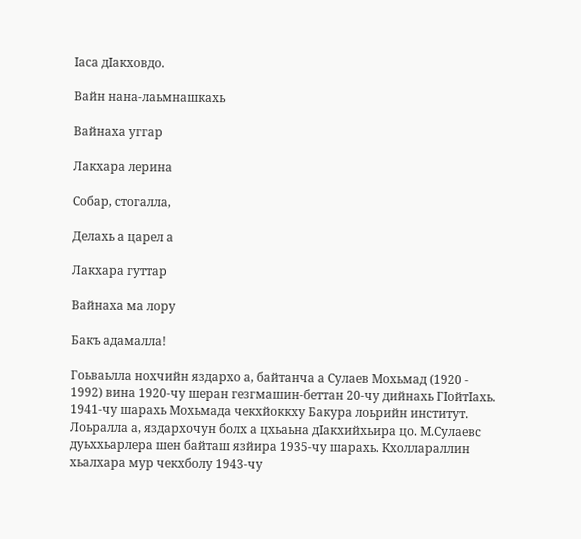Iаса дIакховдо.

Вайн нана-лаьмнашкахь

Вайнаха уггар

Лакхара лерина

Собар, стогалла,

Делахь а царел а

Лакхара гуттар

Вайнаха ма лору

Бакъ адамалла!

Гоьваьлла нохчийн яздархо а, байтанча а Сулаев Мохьмад (1920 - 1992) вина 1920-чу шеран гезгмашин-беттан 20-чу дийнахь ГIойтIахь. 1941-чу шарахь Мохьмада чекхйоккху Бакура лоьрийн институт. Лоьралла а, яздархочун болх а цхьаьна дIакхийхьира цо. М.Сулаевс дуьххьарлера шен байташ язйира 1935-чу шарахь. Кхоллараллин хьалхара мур чекхболу 1943-чу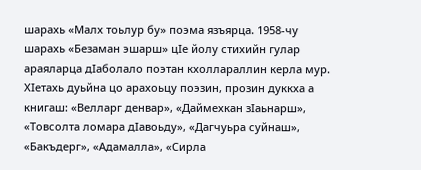шарахь «Малх тоьлур бу» поэма язъярца. 1958-чу шарахь «Безаман эшарш» цIе йолу стихийн гулар араяларца дIаболало поэтан кхоллараллин керла мур. ХIетахь дуьйна цо арахоьцу поэзин, прозин дуккха а книгаш: «Велларг денвар», «Даймехкан зIаьнарш», «Товсолта ломара дIавоьду», «Дагчуьра суйнаш», «Бакъдерг», «Адамалла», «Сирла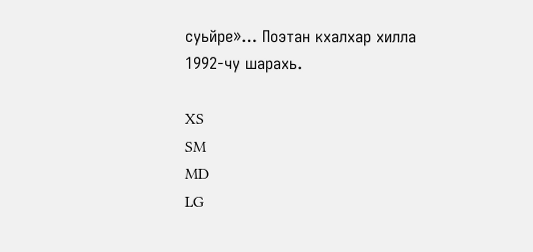суьйре»… Поэтан кхалхар хилла 1992-чу шарахь.

XS
SM
MD
LG